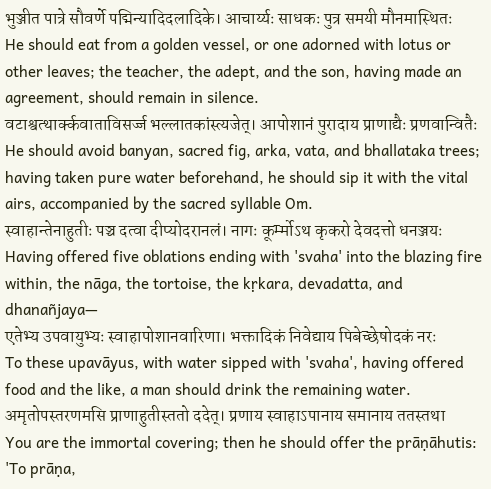भुञ्जीत पात्रे सौवर्णे पद्मिन्यादिदलादिके। आचार्य्यः साधकः पुत्र समयी मौनमास्थितः
He should eat from a golden vessel, or one adorned with lotus or other leaves; the teacher, the adept, and the son, having made an agreement, should remain in silence.
वटाश्वत्थार्क्कवाताविसर्ज्ज भल्लातकांस्त्यजेत्। आपोशानं पुरादाय प्राणाद्यैः प्रणवान्वितैः
He should avoid banyan, sacred fig, arka, vata, and bhallataka trees; having taken pure water beforehand, he should sip it with the vital airs, accompanied by the sacred syllable Om.
स्वाहान्तेनाहुतीः पञ्च दत्वा दीप्योदरानलं। नागः कूर्म्मोऽथ कृकरो देवदत्तो धनञ्जयः
Having offered five oblations ending with 'svaha' into the blazing fire within, the nāga, the tortoise, the kṛkara, devadatta, and dhanañjaya—
एतेभ्य उपवायुभ्यः स्वाहापोशानवारिणा। भक्तादिकं निवेद्याय पिबेच्छेषोदकं नरः
To these upavāyus, with water sipped with 'svaha', having offered food and the like, a man should drink the remaining water.
अमृतोपस्तरणमसि प्राणाहुतीस्ततो ददेत्। प्रणाय स्वाहाऽपानाय समानाय ततस्तथा
You are the immortal covering; then he should offer the prāṇāhutis: 'To prāṇa,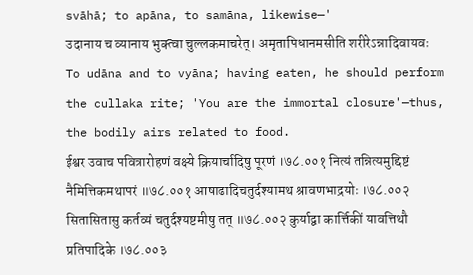svāhā; to apāna, to samāna, likewise—'
उदानाय च व्यानाय भुक्त्वा चुल्लकमाचरेत्। अमृतापिधानमसीति शरीरेऽन्नादिवायवः
To udāna and to vyāna; having eaten, he should perform the cullaka rite; 'You are the immortal closure'—thus, the bodily airs related to food.
ईश्वर उवाच पवित्रारोहणं वक्ष्ये क्रियार्चादिषु पूरणं ।७८.००१ नित्यं तन्नित्यमुद्दिष्टं नैमित्तिकमथापरं ॥७८.००१ आषाढादिचतुर्दश्यामथ श्रावणभाद्रयोः ।७८.००२ सितासितासु कर्तव्यं चतुर्दश्यष्टमीषु तत् ॥७८.००२ कुर्याद्वा कार्त्तिकीं यावत्तिथौ प्रतिपादिके ।७८.००३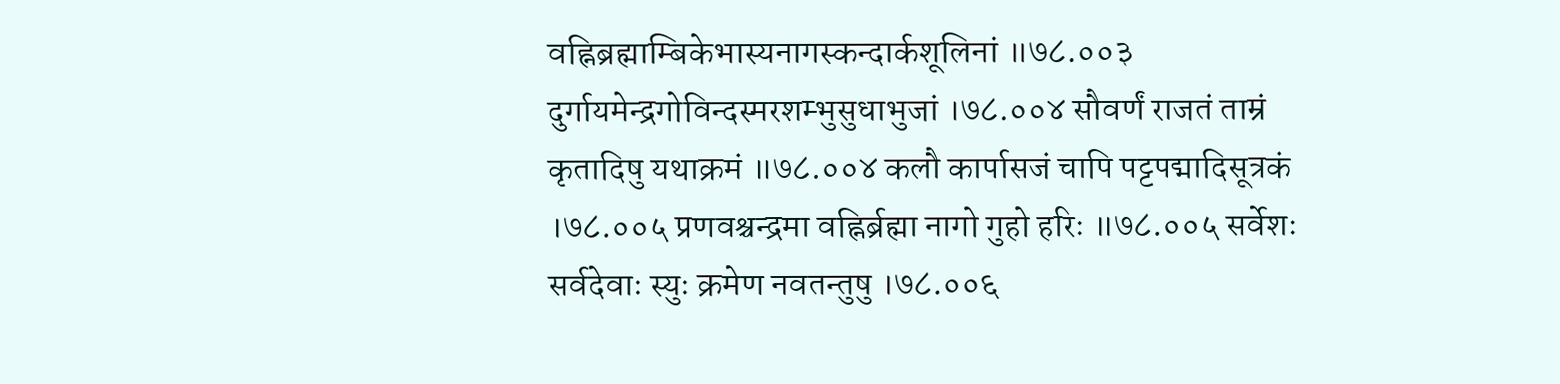वह्निब्रह्माम्बिकेभास्यनागस्कन्दार्कशूलिनां ॥७८.००३ दुर्गायमेन्द्रगोविन्दस्मरशम्भुसुधाभुजां ।७८.००४ सौवर्णं राजतं ताम्रं कृतादिषु यथाक्रमं ॥७८.००४ कलौ कार्पासजं चापि पट्टपद्मादिसूत्रकं ।७८.००५ प्रणवश्चन्द्रमा वह्निर्ब्रह्मा नागो गुहो हरिः ॥७८.००५ सर्वेशः सर्वदेवाः स्युः क्रमेण नवतन्तुषु ।७८.००६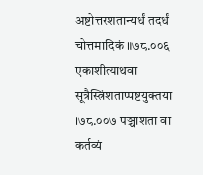अष्टोत्तरशतान्यर्धं तदर्धं चोत्तमादिकं ॥७८.००६ एकाशीत्याथवा सूत्रैस्त्रिंशताप्पष्टयुक्तया ।७८.००७ पञ्चाशता वा कर्तव्यं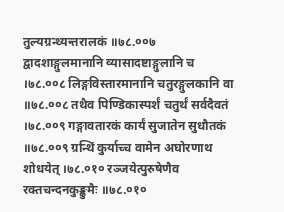तुल्यग्रन्थ्यन्तरालकं ॥७८.००७ द्वादशाङ्गुलमानानि व्यासादष्टाङ्गुलानि च ।७८.००८ लिङ्गविस्तारमानानि चतुरङ्गुलकानि वा ॥७८.००८ तथैव पिण्डिकास्पर्शं चतुर्थं सर्वदैवतं ।७८.००९ गङ्गावतारकं कार्यं सुजातेन सुधौतकं ॥७८.००९ ग्रन्थिं कुर्याच्च वामेन अघोरणाथ शोधयेत् ।७८.०१० रञ्जयेत्पुरुषेणैव रक्तचन्दनकुङ्कुमैः ॥७८.०१०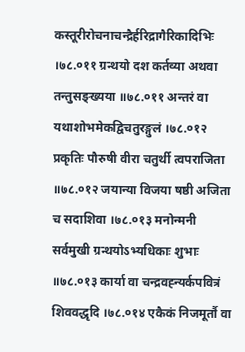कस्तूरीरोचनाचन्द्रैर्हरिद्रागैरिकादिभिः ।७८.०११ ग्रन्थयो दश कर्तव्या अथवा तन्तुसङ्ख्यया ॥७८.०११ अन्तरं वा यथाशोभमेकद्विचतुरङ्गुलं ।७८.०१२ प्रकृतिः पौरुषी वीरा चतुर्थी त्वपराजिता ॥७८.०१२ जयान्या विजया षष्ठी अजिता च सदाशिवा ।७८.०१३ मनोन्मनी सर्वमुखी ग्रन्थयोऽभ्यधिकाः शुभाः ॥७८.०१३ कार्या वा चन्द्रवह्न्यर्कपवित्रं शिववद्धृदि ।७८.०१४ एकैकं निजमूर्तौ वा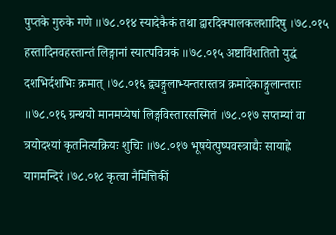पुप्तके गुरुके गणे ॥७८.०१४ स्यादेकैकं तथा द्वारदिक्पालकलशादिषु ।७८.०१५ हस्तादिनवहस्तान्तं लिङ्गानां स्यात्पवित्रकं ॥७८.०१५ अष्टाविंशतितो युद्धं दशभिर्दशभिः क्रमात् ।७८.०१६ द्व्यङ्गुलाभ्यन्तरास्तत्र क्रमादेकाङ्गुलान्तराः ॥७८.०१६ ग्रन्थयो मानमप्येषां लिङ्गविस्तारसस्मितं ।७८.०१७ सप्तम्यां वा त्रयोदश्यां कृतनित्यक्रियः शुचिः ॥७८.०१७ भूषयेत्पुष्पवस्त्राद्यैः सायाह्ने यागमन्दिरं ।७८.०१८ कृत्वा नैमित्तिकीं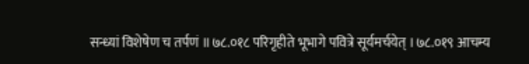सन्ध्यां विशेषेण च तर्पणं ॥७८.०१८ परिगृहीते भूभागे पवित्रे सूर्यमर्चयेत् ।७८.०१९ आचम्य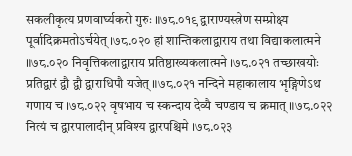सकलीकृत्य प्रणवार्घ्यकरो गुरुः ॥७८.०१९ द्वाराण्यस्त्रेण सम्प्रोक्ष्य पूर्वादिक्रमतोऽर्चयेत् ।७८.०२० हां शान्तिकलाद्वाराय तथा विद्याकलात्मने ॥७८.०२० निवृत्तिकलाद्वाराय प्रतिष्ठाख्यकलात्मने ।७८.०२१ तच्छाखयोः प्रतिद्वारं द्वौ द्वौ द्वाराधिपौ यजेत् ॥७८.०२१ नन्दिने महाकालाय भृङ्गिणेऽथ गणाय च ।७८.०२२ वृषभाय च स्कन्दाय देव्यै चण्डाय च क्रमात् ॥७८.०२२ नित्यं च द्वारपालादीन् प्रविश्य द्वारपश्चिमे ।७८.०२३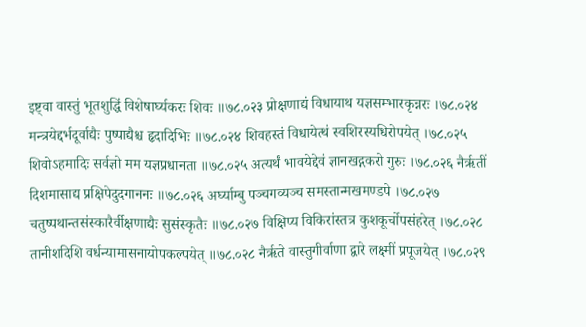इष्ट्वा वास्तुं भूतशुद्धिं विशेषार्घ्यकरः शिवः ॥७८.०२३ प्रोक्षणाद्यं विधायाथ यज्ञसम्भारकृन्नरः ।७८.०२४ मन्त्रयेद्दर्भदूर्वाद्यैः पुष्पाद्यैश्च हृदादिभिः ॥७८.०२४ शिवहस्तं विधायेत्थं स्वशिरस्यधिरोपयेत् ।७८.०२५ शिवोऽहमादिः सर्वज्ञो मम यज्ञप्रधानता ॥७८.०२५ अत्यर्थं भावयेद्देवं ज्ञानखद्गकरो गुरुः ।७८.०२६ नैर्ऋतीं दिशमासाद्य प्रक्षिपेदुदगाननः ॥७८.०२६ अर्घ्याम्बु पञ्चगव्यञ्च समस्तान्मखमण्डपे ।७८.०२७ चतुष्पथान्तसंस्कारैर्वीक्षणाद्यैः सुसंस्कृतैः ॥७८.०२७ विक्षिप्य विकिरांस्तत्र कुशकूर्चोपसंहरेत् ।७८.०२८ तानीशदिशि वर्धन्यामासनायोपकल्पयेत् ॥७८.०२८ नैर्ऋते वास्तुगीर्वाणा द्वारे लक्ष्मीं प्रपूजयेत् ।७८.०२९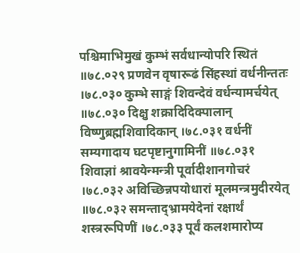पश्चिमाभिमुखं कुम्भं सर्वधान्योपरि स्थितं ॥७८.०२९ प्रणवेन वृषारूढं सिंहस्थां वर्धनीन्ततः ।७८.०३० कुम्भे साङ्गं शिवन्देवं वर्धन्यामर्चयेत् ॥७८.०३० दिक्षु शक्रादिदिक्पालान् विष्णुब्रह्मशिवादिकान् ।७८.०३१ वर्धनीं सम्यगादाय घटपृष्टानुगामिनीं ॥७८.०३१ शिवाज्ञां श्रावयेन्मन्त्री पूर्वादीशानगोचरं ।७८.०३२ अविच्छिन्नपयोधारां मूलमन्त्रमुदीरयेत् ॥७८.०३२ समन्ताद्भ्रामयेदेनां रक्षार्थं शस्त्ररूपिणीं ।७८.०३३ पूर्वं कलशमारोप्य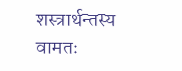शस्त्रार्थन्तस्य वामतः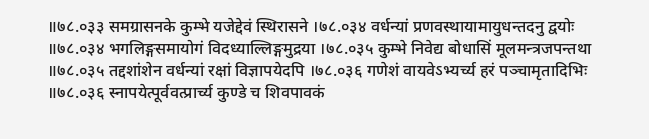॥७८.०३३ समग्रासनके कुम्भे यजेद्देवं स्थिरासने ।७८.०३४ वर्धन्यां प्रणवस्थायामायुधन्तदनु द्वयोः ॥७८.०३४ भगलिङ्गसमायोगं विदध्याल्लिङ्गमुद्रया ।७८.०३५ कुम्भे निवेद्य बोधासिं मूलमन्त्रजपन्तथा ॥७८.०३५ तद्दशांशेन वर्धन्यां रक्षां विज्ञापयेदपि ।७८.०३६ गणेशं वायवेऽभ्यर्च्य हरं पञ्चामृतादिभिः ॥७८.०३६ स्नापयेत्पूर्ववत्प्रार्च्य कुण्डे च शिवपावकं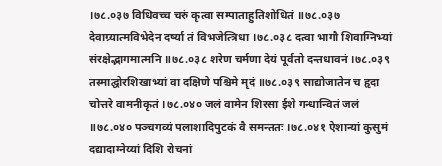।७८.०३७ विधिवच्च चरुं कृत्वा सम्पाताहुतिशोधितं ॥७८.०३७ देवाग्र्यात्मविभेदेन दर्ष्या तं विभजेत्त्रिधा ।७८.०३८ दत्वा भागौ शिवाग्निभ्यां संरक्षेद्भागमात्मनि ॥७८.०३८ शरेण चर्मणा देयं पूर्वतो दन्तधावनं ।७८.०३९ तस्माद्घोरशिखाभ्यां वा दक्षिणे पश्चिमे मृदं ॥७८.०३९ साद्योजातेन च हृदा चोत्तरे वामनीकृतं ।७८.०४० जलं वामेन शिरसा ईशे गन्धान्वितं जलं ॥७८.०४० पञ्चगव्यं पलाशादिपुटकं वै समन्ततः ।७८.०४१ ऐशान्यां कुसुमं दद्यादाग्नेय्यां दिशि रोचनां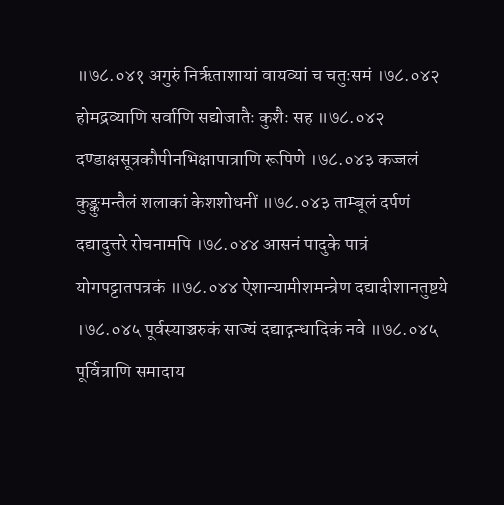॥७८.०४१ अगुरुं निर्ऋताशायां वायव्यां च चतुःसमं ।७८.०४२ होमद्रव्याणि सर्वाणि सद्योजातैः कुशैः सह ॥७८.०४२ दण्डाक्षसूत्रकौपीनभिक्षापात्राणि रूपिणे ।७८.०४३ कज्जलं कुङ्कुमन्तैलं शलाकां केशशोधनीं ॥७८.०४३ ताम्बूलं दर्पणं दद्यादुत्तरे रोचनामपि ।७८.०४४ आसनं पादुके पात्रं योगपट्टातपत्रकं ॥७८.०४४ ऐशान्यामीशमन्त्रेण दद्यादीशानतुष्टये ।७८.०४५ पूर्वस्याञ्चरुकं साज्यं दद्याद्गन्धादिकं नवे ॥७८.०४५ पूर्वित्राणि समादाय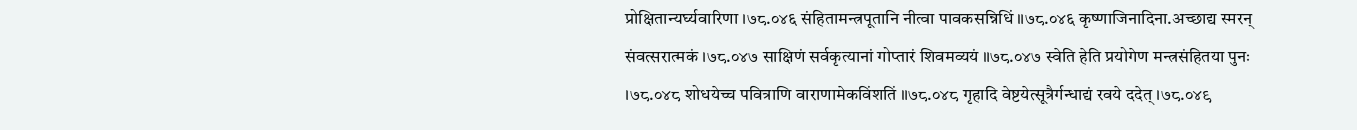प्रोक्षितान्यर्घ्यवारिणा ।७८.०४६ संहितामन्त्रपूतानि नीत्वा पावकसन्निधिं ॥७८.०४६ कृष्णाजिनादिना.अच्छाद्य स्मरन् संवत्सरात्मकं ।७८.०४७ साक्षिणं सर्वकृत्यानां गोप्तारं शिवमव्ययं ॥७८.०४७ स्वेति हेति प्रयोगेण मन्त्रसंहितया पुनः ।७८.०४८ शोधयेच्च पवित्राणि वाराणामेकविंशतिं ॥७८.०४८ गृहादि वेष्टयेत्सूत्रैर्गन्धाद्यं रवये ददेत् ।७८.०४९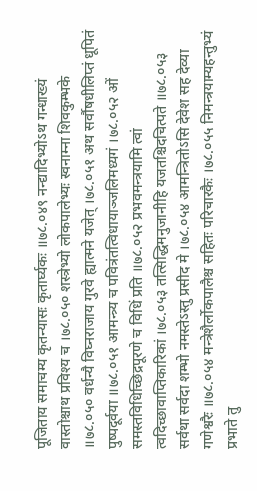पूजिताय समाचम्य कृतन्यासः कृतार्घ्यकः ॥७८.०४९ नन्द्यादिभ्योऽथ गन्धाख्यं वास्तोश्चाथ प्रविश्य च ।७८.०५० शस्त्रेभ्यो लोकपालेभ्यः स्वनाम्ना शिवकुम्भके ॥७८.०५० वर्धन्यै विघ्नराजाय गुरवे ह्यात्मने यजेत् ।७८.०५१ अथ सर्वौषधीलिप्तं धूपितं पुष्पदूर्वया ॥७८.०५१ आमन्त्र्य च पवित्रंतत्विधायाञ्जलिमध्यगं ।७८.०५२ ओं समस्तविधिच्छिद्रपूरणे च विधिं प्रति ॥७८.०५२ प्रभवमन्त्रयामि त्वां त्वदिच्छावाप्तिकारिकां ।७८.०५३ तत्सिद्धिमनुजानीहि यजतश्चिदचित्पते ॥७८.०५३ सर्वथा सर्वदा शम्भो नमस्तेऽस्तु प्रसीद मे ।७८.०५४ आमन्त्रितोऽसि देवेश सह देव्या गणेश्वरैः ॥७८.०५४ मन्त्रेशैर्लोकपालैश्च सहितः परिचारकैः ।७८.०५५ निमन्त्रयाम्यहन्तुभ्यं प्रभाते तु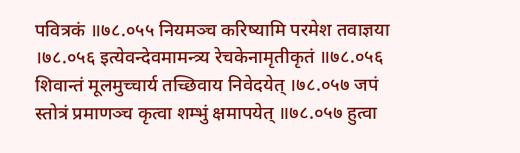पवित्रकं ॥७८.०५५ नियमञ्च करिष्यामि परमेश तवाज्ञया ।७८.०५६ इत्येवन्देवमामन्त्र्य रेचकेनामृतीकृतं ॥७८.०५६ शिवान्तं मूलमुच्चार्य तच्छिवाय निवेदयेत् ।७८.०५७ जपं स्तोत्रं प्रमाणञ्च कृत्वा शम्भुं क्षमापयेत् ॥७८.०५७ हुत्वा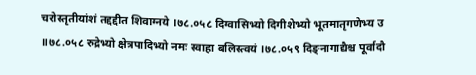चरोस्तृतीयांशं तद्दद्दीत शिवाग्नये ।७८.०५८ दिग्वासिभ्यो दिगीशेभ्यो भूतमातृगणेभ्य उ ॥७८.०५८ रुद्रेभ्यो क्षेत्रपादिभ्यो नमः स्वाहा बलिस्त्वयं ।७८.०५९ दिङ्नागाद्यैश्च पूर्वादौ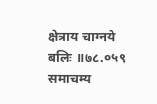क्षेत्राय चाग्नये बलिः ॥७८.०५९ समाचम्य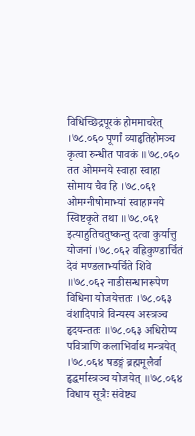विधिच्छिद्रपूरकं होममाचरेत् ।७८.०६० पूर्णां व्याहृतिहोमञ्च कृत्वा रुन्धीत पावकं ॥७८.०६० तत ओमग्नये स्वाहा स्वाहा सोमाय चैव हि ।७८.०६१ ओमग्नीषोमाभ्यां स्वाहाग्नये स्विष्टकृते तथा ॥७८.०६१ इत्याहुतिचतुष्कन्तु दत्वा कुर्यात्तु योजनां ।७८.०६२ वह्निकुण्डार्चितं देवं मण्डलाभ्यर्चिते शिवे ॥७८.०६२ नाडीसन्धानरूपेण विधिना योजयेत्ततः ।७८.०६३ वंशादिपात्रे विन्यस्य अस्त्रञ्च हृदयन्ततः ॥७८.०६३ अधिरोप्य पवित्राणि कलाभिर्वाथ मन्त्रयेत् ।७८.०६४ षडङ्गं ब्रह्ममूलैर्वा हृद्धर्मास्त्रञ्च योजयेत् ॥७८.०६४ विधाय सूत्रैः संवेष्ट्य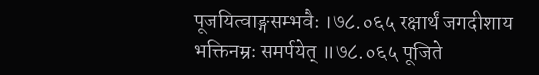पूजयित्वाङ्गसम्भवैः ।७८.०६५ रक्षार्थं जगदीशाय भक्तिनम्रः समर्पयेत् ॥७८.०६५ पूजिते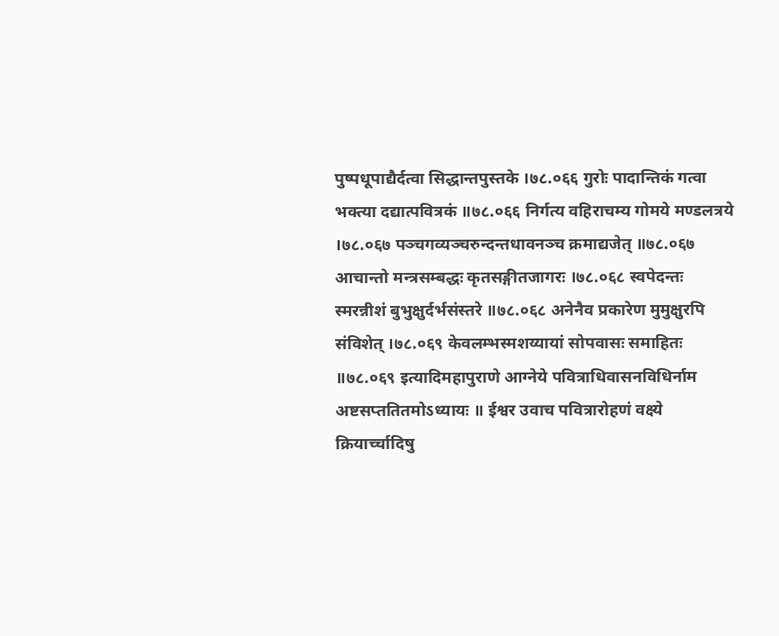पुष्पधूपाद्यैर्दत्वा सिद्धान्तपुस्तके ।७८.०६६ गुरोः पादान्तिकं गत्वा भक्त्या दद्यात्पवित्रकं ॥७८.०६६ निर्गत्य वहिराचम्य गोमये मण्डलत्रये ।७८.०६७ पञ्चगव्यञ्चरुन्दन्तधावनञ्च क्रमाद्यजेत् ॥७८.०६७ आचान्तो मन्त्रसम्बद्धः कृतसङ्गीतजागरः ।७८.०६८ स्वपेदन्तः स्मरन्नीशं बुभुक्षुर्दर्भसंस्तरे ॥७८.०६८ अनेनैव प्रकारेण मुमुक्षुरपि संविशेत् ।७८.०६९ केवलम्भस्मशय्यायां सोपवासः समाहितः ॥७८.०६९ इत्यादिमहापुराणे आग्नेये पवित्राधिवासनविधिर्नाम अष्टसप्ततितमोऽध्यायः ॥ ईश्वर उवाच पवित्रारोहणं वक्ष्ये क्रियार्च्चादिषु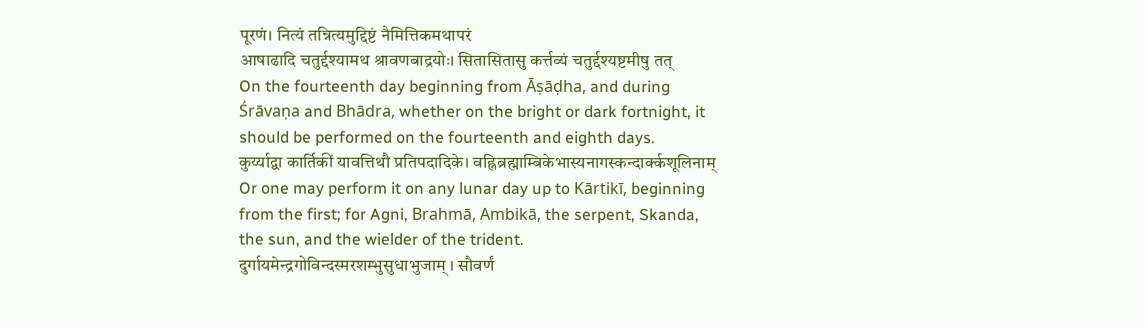पूरणं। नित्यं तन्नित्यमुद्दिष्टं नैमित्तिकमथापरं
आषाढादि चतुर्द्दश्यामथ श्रावणबाद्रयोः। सितासितासु कर्त्तव्यं चतुर्द्दश्यष्टमीषु तत्
On the fourteenth day beginning from Āṣāḍha, and during Śrāvaṇa and Bhādra, whether on the bright or dark fortnight, it should be performed on the fourteenth and eighth days.
कुर्य्याद्वा कार्तिकीं यावत्तिथौ प्रतिपदादिके। वह्निब्रह्माम्बिकेभास्यनागस्कन्दार्क्कशूलिनाम्
Or one may perform it on any lunar day up to Kārtikī, beginning from the first; for Agni, Brahmā, Ambikā, the serpent, Skanda, the sun, and the wielder of the trident.
दुर्गायमेन्द्रगोविन्दस्मरशम्भुसुधाभुजाम् । सौवर्णं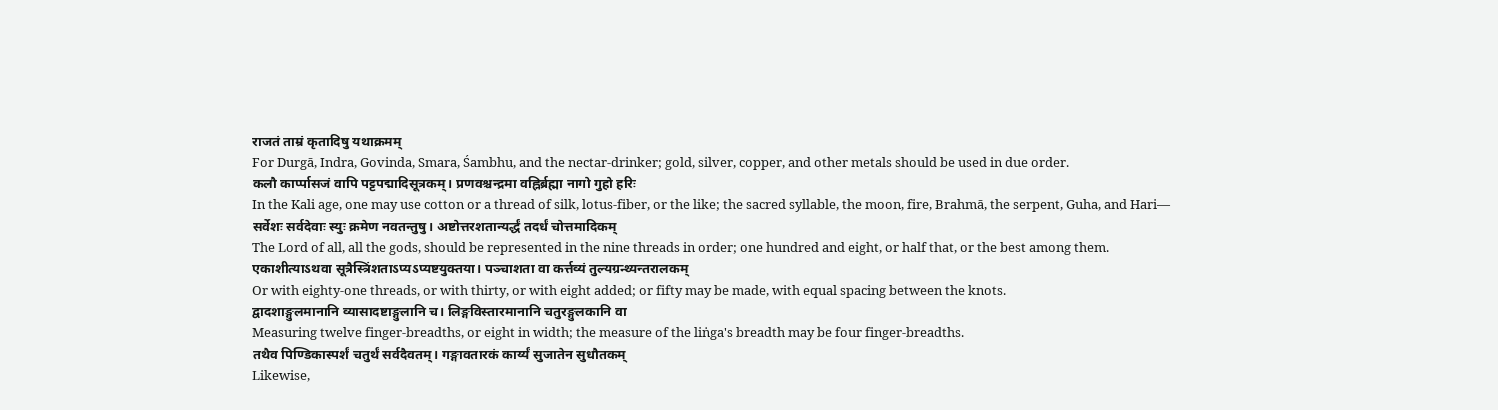राजतं ताम्रं कृतादिषु यथाक्रमम्
For Durgā, Indra, Govinda, Smara, Śambhu, and the nectar-drinker; gold, silver, copper, and other metals should be used in due order.
कलौ कार्प्पासजं वापि पट्टपद्मादिसूत्रकम्। प्रणवश्चन्द्रमा वह्निर्ब्रह्मा नागो गुहो हरिः
In the Kali age, one may use cotton or a thread of silk, lotus-fiber, or the like; the sacred syllable, the moon, fire, Brahmā, the serpent, Guha, and Hari—
सर्वेशः सर्वदेवाः स्युः क्रमेण नवतन्तुषु। अष्टोत्तरशतान्यर्द्धं तदर्धं चोत्तमादिकम्
The Lord of all, all the gods, should be represented in the nine threads in order; one hundred and eight, or half that, or the best among them.
एकाशीत्याऽथवा सूत्रैस्त्रिंशताऽप्यऽप्यष्टयुक्तया। पञ्चाशता वा कर्त्तव्यं तुल्यग्रन्थ्यन्तरालकम्
Or with eighty-one threads, or with thirty, or with eight added; or fifty may be made, with equal spacing between the knots.
द्वादशाङ्गुलमानानि व्यासादष्टाङ्गुलानि च। लिङ्गविस्तारमानानि चतुरङ्गुलकानि वा
Measuring twelve finger-breadths, or eight in width; the measure of the liṅga's breadth may be four finger-breadths.
तथैव पिण्डिकास्पर्शं चतुर्थं सर्वदैवतम्। गङ्गावतारकं कार्य्यं सुजातेन सुधौतकम्
Likewise,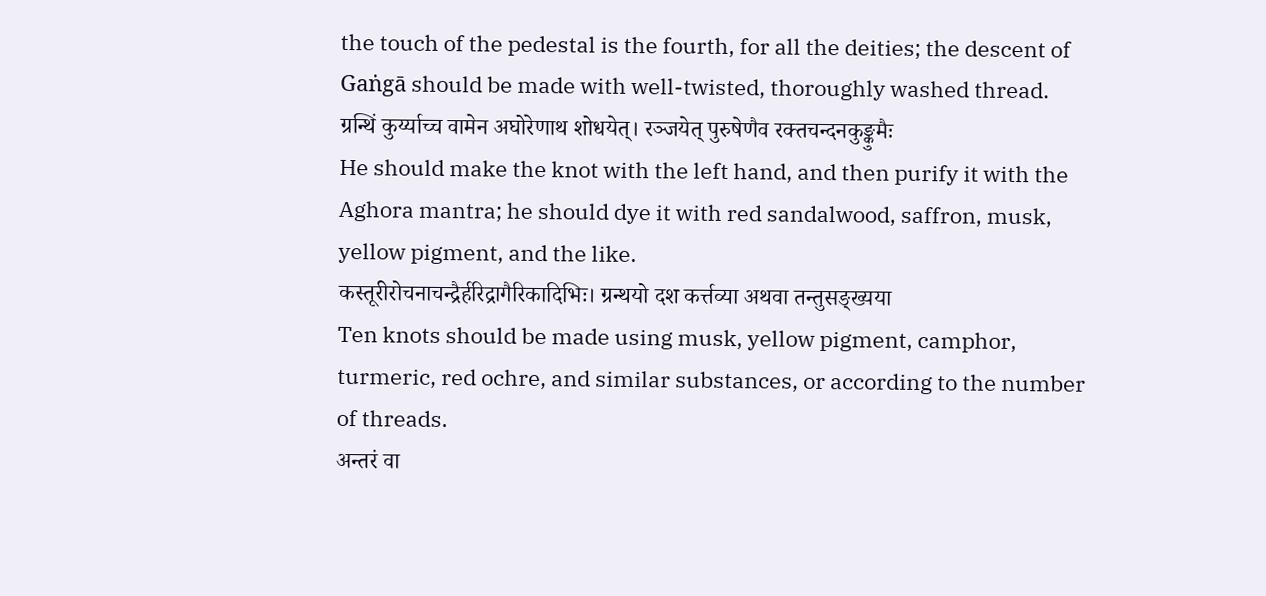the touch of the pedestal is the fourth, for all the deities; the descent of Gaṅgā should be made with well-twisted, thoroughly washed thread.
ग्रन्थिं कुर्य्याच्च वामेन अघोरेणाथ शोधयेत्। रञ्जयेत् पुरुषेणैव रक्तचन्दनकुङ्कुमैः
He should make the knot with the left hand, and then purify it with the Aghora mantra; he should dye it with red sandalwood, saffron, musk, yellow pigment, and the like.
कस्तूरीरोचनाचन्द्रैर्हरिद्रागैरिकादिभिः। ग्रन्थयो दश कर्त्तव्या अथवा तन्तुसङ्ख्यया
Ten knots should be made using musk, yellow pigment, camphor, turmeric, red ochre, and similar substances, or according to the number of threads.
अन्तरं वा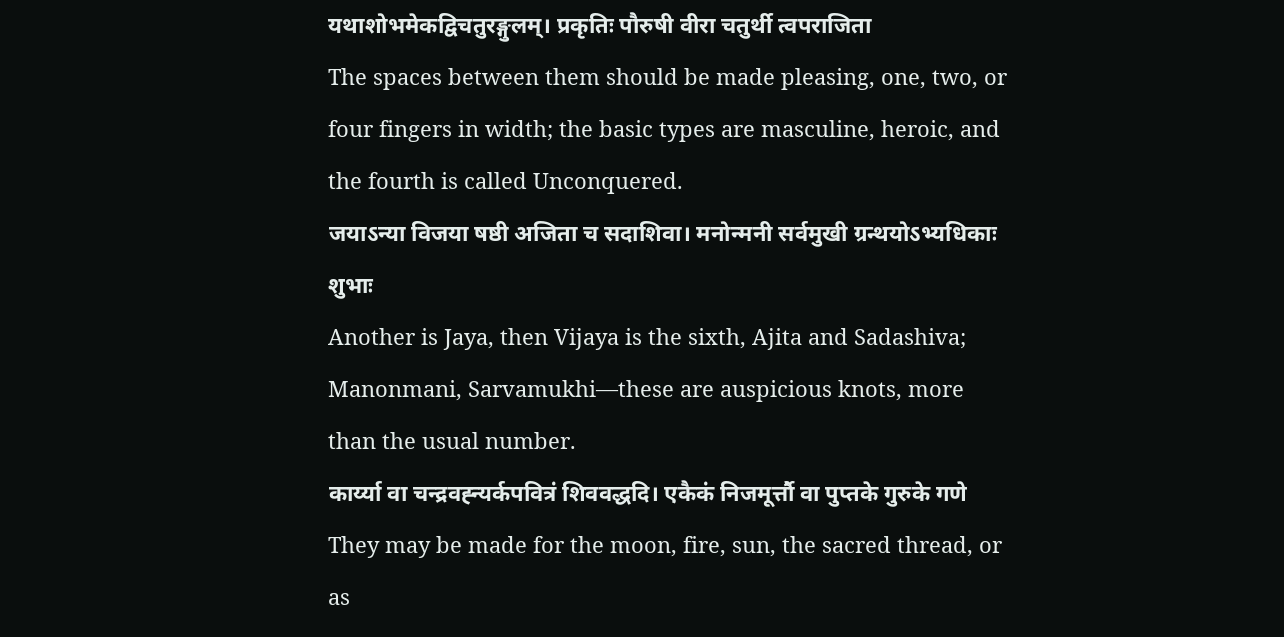यथाशोभमेकद्विचतुरङ्गुलम्। प्रकृतिः पौरुषी वीरा चतुर्थी त्वपराजिता
The spaces between them should be made pleasing, one, two, or four fingers in width; the basic types are masculine, heroic, and the fourth is called Unconquered.
जयाऽन्या विजया षष्ठी अजिता च सदाशिवा। मनोन्मनी सर्वमुखी ग्रन्थयोऽभ्यधिकाः शुभाः
Another is Jaya, then Vijaya is the sixth, Ajita and Sadashiva; Manonmani, Sarvamukhi—these are auspicious knots, more than the usual number.
कार्य्या वा चन्द्रवह्न्यर्कपवित्रं शिववद्धदि। एकैकं निजमूर्त्तौ वा पुप्तके गुरुके गणे
They may be made for the moon, fire, sun, the sacred thread, or as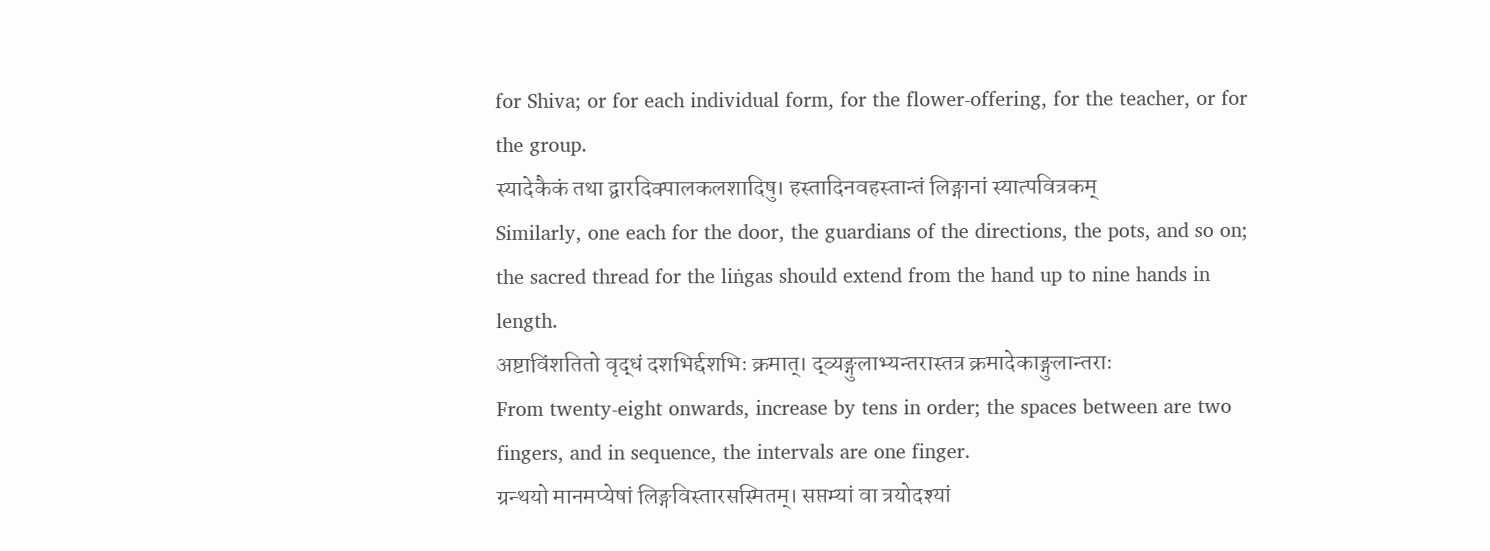for Shiva; or for each individual form, for the flower-offering, for the teacher, or for the group.
स्यादेकैकं तथा द्वारदिक्पालकलशादिषु। हस्तादिनवहस्तान्तं लिङ्गानां स्यात्पवित्रकम्
Similarly, one each for the door, the guardians of the directions, the pots, and so on; the sacred thread for the liṅgas should extend from the hand up to nine hands in length.
अष्टाविंशतितो वृद्धं दशभिर्द्दशभिः क्रमात्। द्व्यङ्गुलाभ्यन्तरास्तत्र क्रमादेकाङ्गुलान्तराः
From twenty-eight onwards, increase by tens in order; the spaces between are two fingers, and in sequence, the intervals are one finger.
ग्रन्थयो मानमप्येषां लिङ्गविस्तारसस्मितम्। सप्तम्यां वा त्रयोदश्यां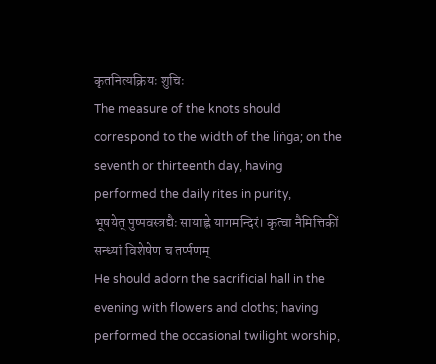कृतनित्यक्रियः शुचिः
The measure of the knots should correspond to the width of the liṅga; on the seventh or thirteenth day, having performed the daily rites in purity,
भूषयेत् पुष्पवस्त्रद्यैः सायाह्ने यागमन्दिरं। कृत्वा नैमित्तिकीं सन्ध्यां विशेषेण च तर्प्पणम्
He should adorn the sacrificial hall in the evening with flowers and cloths; having performed the occasional twilight worship,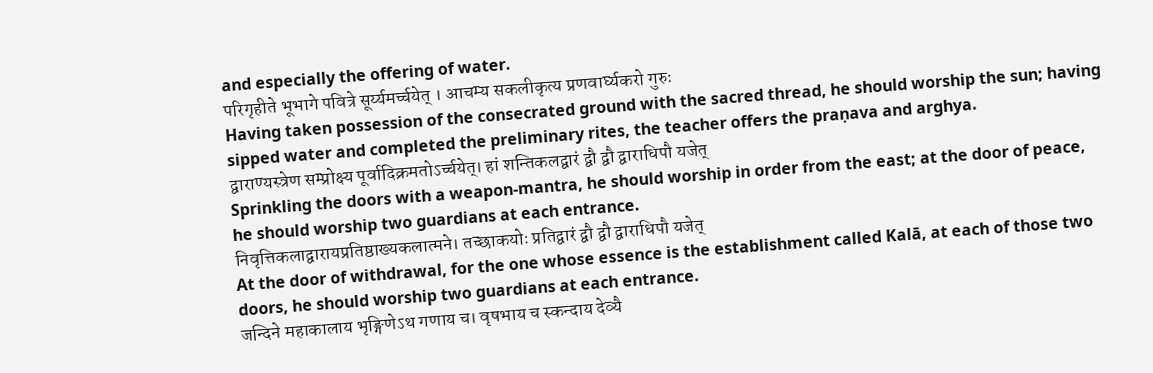and especially the offering of water.
परिगृहीते भूभागे पवित्रे सूर्य्यमर्च्चयेत् । आचम्य सकलीकृत्य प्रणवार्घ्यकरो गुरुः
Having taken possession of the consecrated ground with the sacred thread, he should worship the sun; having sipped water and completed the preliminary rites, the teacher offers the praṇava and arghya.
द्वाराण्यस्त्रेण सम्प्रोक्ष्य पूर्वादिक्रमतोऽर्च्चयेत्। हां शन्तिकलद्वारं द्वौ द्वौ द्वाराधिपौ यजेत्
Sprinkling the doors with a weapon-mantra, he should worship in order from the east; at the door of peace, he should worship two guardians at each entrance.
निवृत्तिकलाद्वारायप्रतिष्ठाख्यकलात्मने। तच्छाकयोः प्रतिद्वारं द्वौ द्वौ द्वाराधिपौ यजेत्
At the door of withdrawal, for the one whose essence is the establishment called Kalā, at each of those two doors, he should worship two guardians at each entrance.
जन्दिने महाकालाय भृङ्गिणेऽथ गणाय च। वृषभाय च स्कन्दाय देव्यै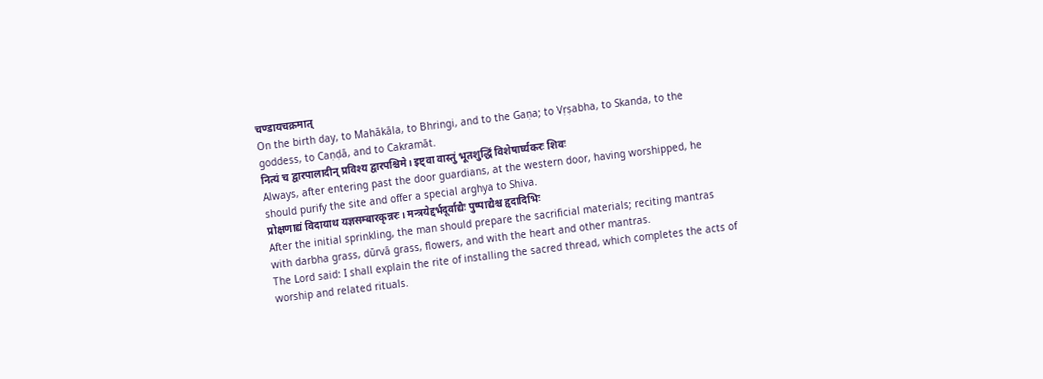चण्डायचक्रमात्
On the birth day, to Mahākāla, to Bhringi, and to the Gaṇa; to Vṛṣabha, to Skanda, to the goddess, to Caṇḍā, and to Cakramāt.
नित्यं च द्वारपालादीन् प्रविश्य द्वारपश्चिमे। इष्ट्वा वास्तुं भूतशुद्धिं विशेषार्घ्यकरः शिवः
Always, after entering past the door guardians, at the western door, having worshipped, he should purify the site and offer a special arghya to Shiva.
प्रोक्षणाद्यं विदायाथ यज्ञसम्बारकृन्नरः। मन्त्रयेद्दर्भदूर्वाद्यैः पुष्पाद्यैश्च हृदादिभिः
After the initial sprinkling, the man should prepare the sacrificial materials; reciting mantras with darbha grass, dūrvā grass, flowers, and with the heart and other mantras.
The Lord said: I shall explain the rite of installing the sacred thread, which completes the acts of worship and related rituals.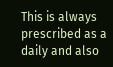This is always prescribed as a daily and also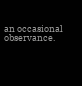an occasional observance.